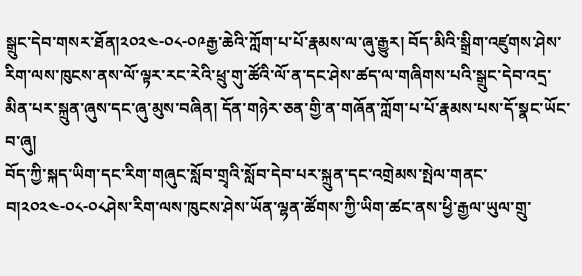སྒྲུང་དེབ་གསར་ཐོན།༢༠༢༤-༠༨-༠༩རྒྱ་ཆེའི་ཀློག་པ་པོ་རྣམས་ལ་ཞུ་རྒྱུར། བོད་མིའི་སྒྲིག་འཛུགས་ཤེས་རིག་ལས་ཁུངས་ནས་ལོ་ལྟར་རང་རེའི་ཕྲུ་གུ་ཚོའི་ལོ་ན་དང་ཤེས་ཚད་ལ་གཞིགས་པའི་སྒྲུང་དེབ་འདྲ་མིན་པར་སྐྲུན་ཞུས་དང་ཞུ་མུས་བཞིན། དོན་གཉེར་ཅན་གྱི་ན་གཞོན་ཀློག་པ་པོ་རྣམས་པས་དོ་སྣང་ཡོང་བ་ཞུ།
བོད་ཀྱི་སྐད་ཡིག་དང་རིག་གཞུང་སློབ་གྲྭའི་སློབ་དེབ་པར་སྐྲུན་དང་འགྲེམས་སྤེལ་གནང་བ།༢༠༢༤-༠༨-༠༨ཤེས་རིག་ལས་ཁུངས་ཤེས་ཡོན་ལྷན་ཚོགས་ཀྱི་ཡིག་ཚང་ནས་ཕྱི་རྒྱལ་ཡུལ་གྲུ་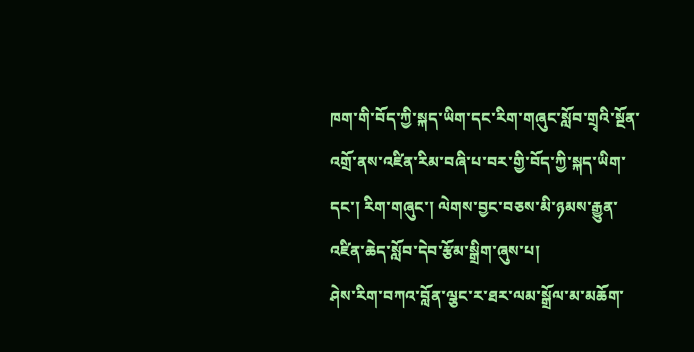ཁག་གི་བོད་ཀྱི་སྐད་ཡིག་དང་རིག་གཞུང་སློབ་གྲྭའི་སྔོན་འགྲོ་ནས་འཛིན་རིམ་བཞི་པ་བར་གྱི་བོད་ཀྱི་སྐད་ཡིག་དང་། རིག་གཞུང་། ལེགས་བྱང་བཅས་མི་ཉམས་རྒྱུན་འཛིན་ཆེད་སློབ་དེབ་རྩོམ་སྒྲིག་ཞུས་པ།
ཤེས་རིག་བཀའ་བློན་ལྕང་ར་ཐར་ལམ་སྒྲོལ་མ་མཆོག་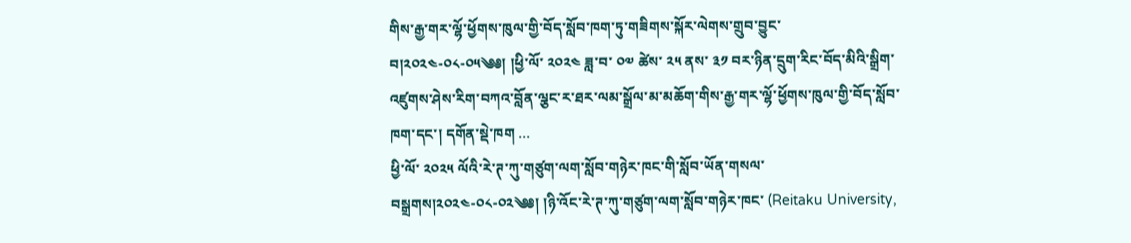གིས་རྒྱ་གར་ལྷོ་ཕྱོགས་ཁུལ་གྱི་བོད་སློབ་ཁག་ཏུ་གཟིགས་སྐོར་ལེགས་གྲུབ་བྱུང་བ།༢༠༢༤-༠༨-༠༥༄༅། །ཕྱི་ལོ་ ༢༠༢༤ ཟླ་བ་ ༠༧ ཚེས་ ༢༥ ནས་ ༣༡ བར་ཉིན་དྲུག་རིང་བོད་མིའི་སྒྲིག་འཛུགས་ཤེས་རིག་བཀའ་བློན་ལྕང་ར་ཐར་ལམ་སྒྲོལ་མ་མཆོག་གིས་རྒྱ་གར་ལྷོ་ཕྱོགས་ཁུལ་གྱི་བོད་སློབ་ཁག་དང་། དགོན་སྡེ་ཁག …
ཕྱི་ལོ་ ༢༠༢༥ ལོའི་རེ་ཊ་ཀུ་གཙུག་ལག་སློབ་གཉེར་ཁང་གི་སློབ་ཡོན་གསལ་བསྒྲགས།༢༠༢༤-༠༨-༠༢༄༅། །ཉི་འོང་རེ་ཊ་ཀུ་གཙུག་ལག་སློབ་གཉེར་ཁང་ (Reitaku University,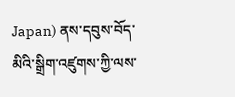Japan) ནས་དབུས་བོད་མིའི་སྒྲིག་འཛུགས་ཀྱི་ལས་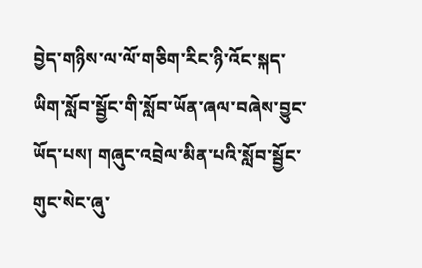བྱེད་གཉིས་ལ་ལོ་གཅིག་རིང་ཉི་འོང་སྐད་ཡིག་སློབ་སྦྱོང་གི་སློབ་ཡོན་ཞལ་བཞེས་བྱུང་ཡོད་པས། གཞུང་འབྲེལ་མིན་པའི་སློབ་སྦྱོང་གུང་སེང་ཞུ་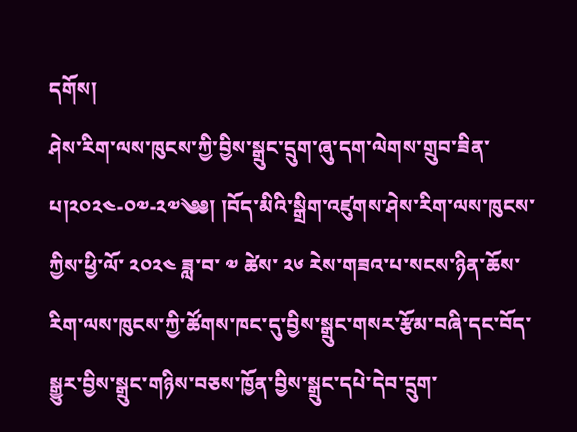དགོས།
ཤེས་རིག་ལས་ཁུངས་ཀྱི་བྱིས་སྒྲུང་དྲུག་ཞུ་དག་ལེགས་གྲུབ་ཟིན་པ།༢༠༢༤-༠༧-༢༧༄༅། །བོད་མིའི་སྒྲིག་འཛུགས་ཤེས་རིག་ལས་ཁུངས་ཀྱིས་ཕྱི་ལོ་ ༢༠༢༤ ཟླ་བ་ ༧ ཚེས་ ༢༦ རེས་གཟའ་པ་སངས་ཉིན་ཆོས་རིག་ལས་ཁུངས་ཀྱི་ཚོགས་ཁང་དུ་བྱིས་སྒྲུང་གསར་རྩོམ་བཞི་དང་བོད་སྒྱུར་བྱིས་སྒྲུང་གཉིས་བཅས་ཁྱོན་བྱིས་སྒྲུང་དཔེ་དེབ་དྲུག་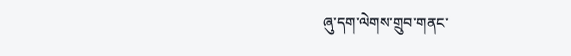ཞུ་དག་ལེགས་གྲུབ་གནང་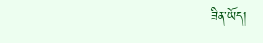ཟིན་ཡོད།